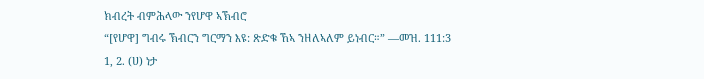ክብረት ብምሕላው ንየሆዋ ኣኽብሮ
“[የሆዋ] ግብሩ ኽብርን ግርማን እዩ: ጽድቁ ኸኣ ንዘለኣለም ይነብር።” —መዝ. 111:3
1, 2. (ሀ) ነታ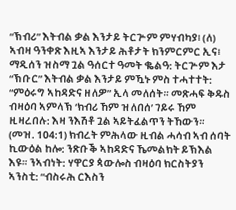“ኽብሪ” እትብል ቃል እንታይ ትርጕም ምሃብካያ፧ (ለ) ኣብዛ ዓንቀጽ እዚኣ እንታይ ሕቶታት ክንምርምር ኢና፧
ማዲሰን ዝስማ ጓል ዓሰርተ ዓመት ቈልዓ: ትርጕም እታ “ኽቡር” እትብል ቃል እንታይ ምዃኑ ምስ ተሓተተት: “ምዕሩግ ኣከዳድና ዘለዎ” ኢላ መለሰት። መጽሓፍ ቅዱስ ብዛዕባ ኣምላኽ ‘ክብሪ ኸም ዝለበሰ’ ገይሩ ኸም ዚዛረበሉ: እዛ ንእሽቶ ጓል ኣይትፈልጥን ትኸውን። (መዝ. 104:1) ክብረት ምሕላው ዚብል ሓሳብ ኣብ ሰባት ኪውዕል ከሎ: ንጽቡቕ ኣከዳድና ኼመልክት ይኽእል እዩ። ንኣብነት: ሃዋርያ ጳውሎስ ብዛዕባ ክርስትያን ኣንስቲ: “ብስሩሕ ርእስን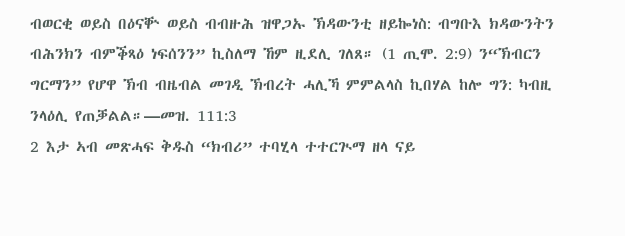ብወርቂ ወይስ በዕናቝ ወይስ ብብዙሕ ዝዋጋኡ ኽዳውንቲ ዘይኰነስ: ብግቡእ ክዳውንትን ብሕንክን ብምቕጻዕ ነፍሰንን” ኪስለማ ኸም ዚደሊ ገለጸ። (1 ጢሞ. 2:9) ን“ኽብርን ግርማን” የሆዋ ኽብ ብዜብል መገዲ ኽብረት ሓሊኻ ምምልላስ ኪበሃል ከሎ ግን: ካብዚ ንላዕሊ የጠቓልል።—መዝ. 111:3
2 እታ ኣብ መጽሓፍ ቅዱስ “ክብሪ” ተባሂላ ተተርጒማ ዘላ ናይ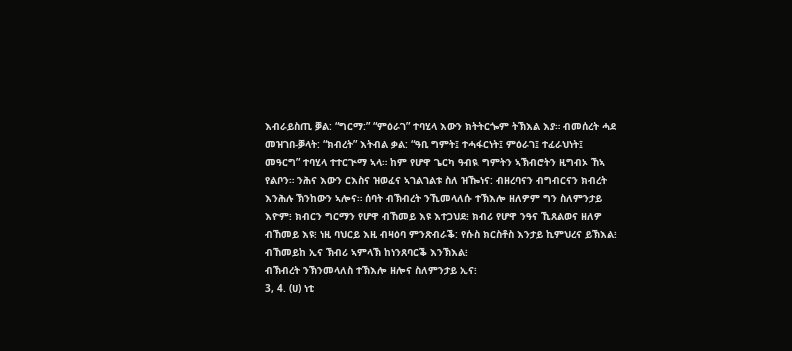እብራይስጢ ቓል: “ግርማ:” “ምዕራገ” ተባሂላ እውን ክትትርጐም ትኽእል እያ። ብመሰረት ሓደ መዝገበ-ቓላት: “ክብረት” እትብል ቃል: “ዓቢ ግምት፤ ተሓፋርነት፤ ምዕራገ፤ ተፈራህነት፤ መዓርግ” ተባሂላ ተተርጒማ ኣላ። ከም የሆዋ ጌርካ ዓብዪ ግምትን ኣኽብሮትን ዚግብኦ ኸኣ የልቦን። ንሕና እውን ርእስና ዝወፈና ኣገልገልቱ ስለ ዝዀነና: ብዘረባናን ብግብርናን ክብረት እንሕሉ ኽንከውን ኣሎና። ሰባት ብኽብረት ንኺመላለሱ ተኽእሎ ዘለዎም ግን ስለምንታይ እዮም፧ ክብርን ግርማን የሆዋ ብኸመይ እዩ እተጋህደ፧ ክብሪ የሆዋ ንዓና ኺጸልወና ዘለዎ ብኸመይ እዩ፧ ነዚ ባህርይ እዚ ብዛዕባ ምንጽብራቕ: የሱስ ክርስቶስ እንታይ ኪምህረና ይኽእል፧ ብኸመይከ ኢና ኽብሪ ኣምላኽ ከነንጸባርቕ እንኽእል፧
ብኽብረት ንኽንመላለስ ተኽእሎ ዘሎና ስለምንታይ ኢና፧
3, 4. (ሀ) ነቲ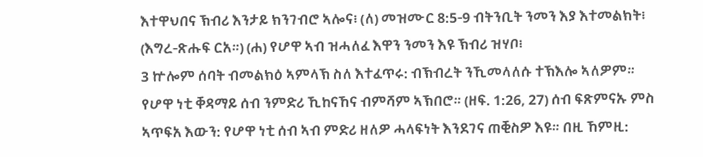እተዋህበና ኽብሪ እንታይ ክንገብሮ ኣሎና፧ (ለ) መዝሙር 8:5-9 ብትንቢት ንመን እያ እተመልክት፧ (እግረ-ጽሑፍ ርአ።) (ሐ) የሆዋ ኣብ ዝሓለፈ እዋን ንመን እዩ ኽብሪ ዝሃቦ፧
3 ኵሎም ሰባት ብመልክዕ ኣምላኽ ስለ እተፈጥሩ: ብኽብረት ንኺመላለሱ ተኽእሎ ኣለዎም። የሆዋ ነቲ ቐዳማይ ሰብ ንምድሪ ኺከናኸና ብምሻም ኣኽበሮ። (ዘፍ. 1:26, 27) ሰብ ፍጽምናኡ ምስ ኣጥፍአ እውን: የሆዋ ነቲ ሰብ ኣብ ምድሪ ዘለዎ ሓላፍነት እንደገና ጠቒስዎ እዩ። በዚ ኸምዚ: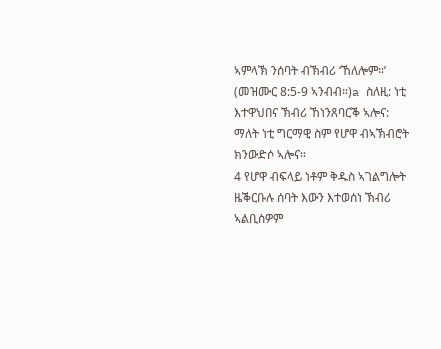ኣምላኽ ንሰባት ብኽብሪ ‘ኸለሎም።’ (መዝሙር 8:5-9 ኣንብብ።)a ስለዚ: ነቲ እተዋህበና ኽብሪ ኸነንጸባርቕ ኣሎና: ማለት ነቲ ግርማዊ ስም የሆዋ ብኣኽብሮት ክንውድሶ ኣሎና።
4 የሆዋ ብፍላይ ነቶም ቅዱስ ኣገልግሎት ዜቕርቡሉ ሰባት እውን እተወሰነ ኽብሪ ኣልቢስዎም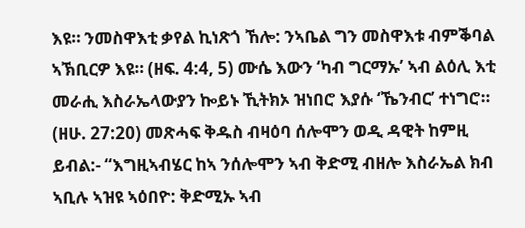እዩ። ንመስዋእቲ ቃየል ኪነጽጎ ኸሎ: ንኣቤል ግን መስዋእቱ ብምቕባል ኣኽቢርዎ እዩ። (ዘፍ. 4:4, 5) ሙሴ እውን ‘ካብ ግርማኡ’ ኣብ ልዕሊ እቲ መራሒ እስራኤላውያን ኰይኑ ኺትክኦ ዝነበሮ እያሱ ‘ኼንብር’ ተነግሮ። (ዘሁ. 27:20) መጽሓፍ ቅዱስ ብዛዕባ ሰሎሞን ወዲ ዳዊት ከምዚ ይብል:- “እግዚኣብሄር ከኣ ንሰሎሞን ኣብ ቅድሚ ብዘሎ እስራኤል ክብ ኣቢሉ ኣዝዩ ኣዕበዮ: ቅድሚኡ ኣብ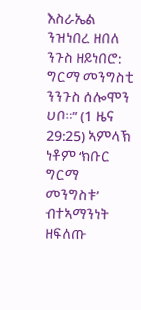እስራኤል ንዝነበረ ዘበለ ንጉስ ዘይነበሮ: ግርማ መንግስቲ ንንጉስ ሰሎሞን ሀቦ።” (1 ዜና 29:25) ኣምላኽ ነቶም ‘ክቡር ግርማ መንግስቱ’ ብተኣማንነት ዘፍለጡ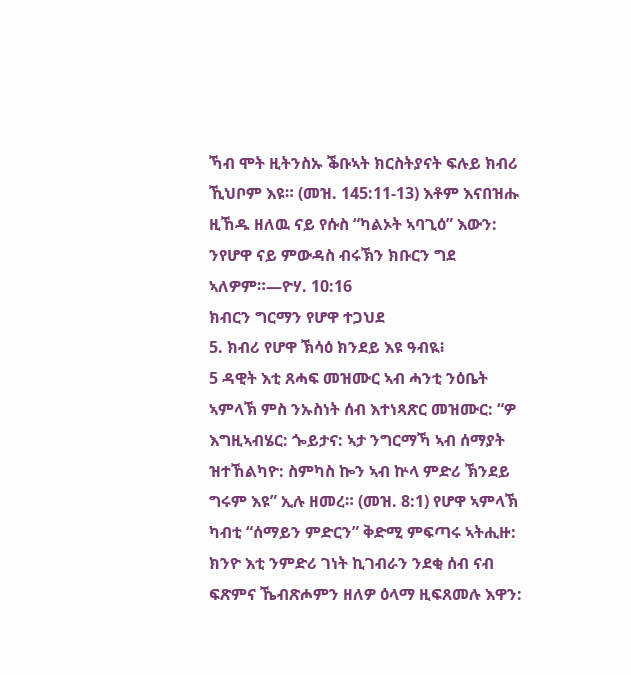ኻብ ሞት ዚትንስኡ ቕቡኣት ክርስትያናት ፍሉይ ክብሪ ኺህቦም እዩ። (መዝ. 145:11-13) እቶም እናበዝሑ ዚኸዱ ዘለዉ ናይ የሱስ “ካልኦት ኣባጊዕ” እውን: ንየሆዋ ናይ ምውዳስ ብሩኽን ክቡርን ግደ ኣለዎም።—ዮሃ. 10:16
ክብርን ግርማን የሆዋ ተጋህደ
5. ክብሪ የሆዋ ኽሳዕ ክንደይ እዩ ዓብዪ፧
5 ዳዊት እቲ ጸሓፍ መዝሙር ኣብ ሓንቲ ንዕቤት ኣምላኽ ምስ ንኡስነት ሰብ እተነጻጽር መዝሙር: “ዎ እግዚኣብሄር: ጐይታና: ኣታ ንግርማኻ ኣብ ሰማያት ዝተኸልካዮ: ስምካስ ኰን ኣብ ኵላ ምድሪ ኽንደይ ግሩም እዩ” ኢሉ ዘመረ። (መዝ. 8:1) የሆዋ ኣምላኽ ካብቲ “ሰማይን ምድርን” ቅድሚ ምፍጣሩ ኣትሒዙ: ክንዮ እቲ ንምድሪ ገነት ኪገብራን ንደቂ ሰብ ናብ ፍጽምና ኼብጽሖምን ዘለዎ ዕላማ ዚፍጸመሉ እዋን: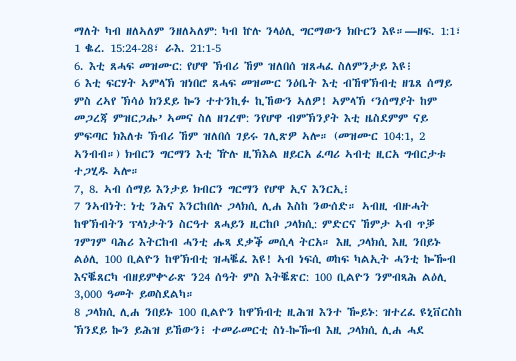ማለት ካብ ዘለኣለም ንዘለኣለም: ካብ ኵሉ ንላዕሊ ግርማውን ክቡርን እዩ።—ዘፍ. 1:1፣ 1 ቈረ. 15:24-28፣ ራእ. 21:1-5
6. እቲ ጸሓፍ መዝሙር: የሆዋ ኽብሪ ኸም ዝለበሰ ዝጸሓፈ ስለምንታይ እዩ፧
6 እቲ ፍርሃት ኣምላኽ ዝነበሮ ጸሓፍ መዝሙር ንዕቤት እቲ ብኸዋኽብቲ ዘጌጸ ሰማይ ምስ ረኣየ ኽሳዕ ክንደይ ኰን ተተንኪፉ ኪኸውን ኣለዎ! ኣምላኽ ‘ንሰማያት ከም መጋረጃ ምዝርጋሑ’ ኣመና ስለ ዘገረሞ: ንየሆዋ ብምኽንያት እቲ ዜስደምም ናይ ምፍጣር ክእለቱ ኽብሪ ኸም ዝለበሰ ገይሩ ገሊጽዎ ኣሎ። (መዝሙር 104:1, 2 ኣንብብ።) ክብርን ግርማን እቲ ዅሉ ዚኽእል ዘይርአ ፈጣሪ ኣብቲ ዚርአ ግብርታቱ ተጋሂዱ ኣሎ።
7, 8. ኣብ ሰማይ እንታይ ክብርን ግርማን የሆዋ ኢና እንርኢ፧
7 ንኣብነት: ነቲ ንሕና እንርከበሉ ጋላክሲ ሊሐ እስከ ንውሰድ። ኣብዚ ብዙሓት ከዋኽብትን ፕላነታትን ስርዓተ ጸሓይን ዚርከቦ ጋላክሲ: ምድርና ኸምታ ኣብ ጥቓ ገምገም ባሕሪ እትርከብ ሓንቲ ሑጻ ደቃቕ መሲላ ትርአ። እዚ ጋላክሲ እዚ ንበይኑ ልዕሊ 100 ቢልዮን ከዋኽብቲ ዝሓቘፈ እዩ! ኣብ ነፍሲ ወከፍ ካልኢት ሓንቲ ኰዀብ እናቘጸርካ ብዘይምቍራጽ ን24 ሰዓት ምስ እትቘጽር: 100 ቢልዮን ንምብጻሕ ልዕሊ 3,000 ዓመት ይወስደልካ።
8 ጋላክሲ ሊሐ ንበይኑ 100 ቢልዮን ከዋኽብቲ ዚሕዝ እንተ ዀይኑ: ዝተረፈ ዩኒቨርስከ ኽንደይ ኰን ይሕዝ ይኸውን፧ ተመራመርቲ ስነ-ኰዀብ እዚ ጋላክሲ ሊሐ ሓደ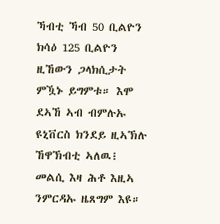ኻብቲ ኻብ 50 ቢልዮን ክሳዕ 125 ቢልዮን ዚኸውን ጋላክሲታት ምዃኑ ይግምቱ። እሞ ደኣኸ ኣብ ብምሉኡ ዩኒቨርስ ክንደይ ዚኣኽሉ ኸዋኽብቲ ኣለዉ፧ መልሲ እዛ ሕቶ እዚኣ ንምርዳኡ ዜጸግም እዩ።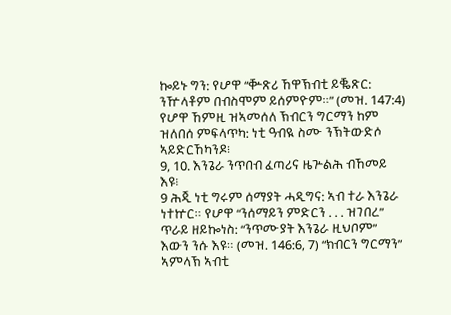ኰይኑ ግን: የሆዋ “ቝጽሪ ኸዋኽብቲ ይቘጽር: ንዅላቶም በብስሞም ይሰምዮም።” (መዝ. 147:4) የሆዋ ኸምዚ ዝኣመሰለ ኽብርን ግርማን ከም ዝለበሰ ምፍላጥካ: ነቲ ዓብዪ ስሙ ንኽትውድሶ ኣይድርኸካንዶ፧
9, 10. እንጌራ ንጥበብ ፈጣሪና ዜጕልሕ ብኸመይ እዩ፧
9 ሕጂ ነቲ ግሩም ሰማያት ሓዲግና: ኣብ ተራ እንጌራ ነተኵር። የሆዋ “ንሰማይን ምድርን . . . ዝገበረ” ጥራይ ዘይኰነስ: “ንጥሙያት እንጌራ ዚህቦም” እውን ንሱ እዩ። (መዝ. 146:6, 7) “ክብርን ግርማን” ኣምላኽ ኣብቲ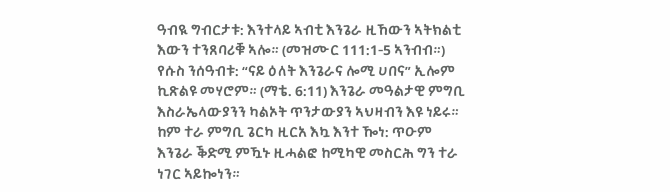ዓብዪ ግብርታቱ: እንተላይ ኣብቲ እንጌራ ዚኸውን ኣትክልቲ እውን ተንጸባሪቑ ኣሎ። (መዝሙር 111:1-5 ኣንብብ።) የሱስ ንሰዓብቱ: “ናይ ዕለት እንጌራና ሎሚ ሀበና” ኢሎም ኪጽልዩ መሃሮም። (ማቴ. 6:11) እንጌራ መዓልታዊ ምግቢ እስራኤላውያንን ካልኦት ጥንታውያን ኣህዛብን እዩ ነይሩ። ከም ተራ ምግቢ ጌርካ ዚርአ እኳ እንተ ዀነ: ጥዑም እንጌራ ቕድሚ ምዃኑ ዚሓልፎ ከሚካዊ መስርሕ ግን ተራ ነገር ኣይኰነን።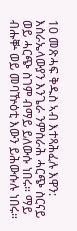10 መጽሓፍ ቅዱስ ኣብ እተጻሕፈሉ እዋን: እስራኤላውያን እንጌራ ንምስራሕ ሓርጭ ስርናይ ወይ ሓርጭ ስገም ብማይ ይለውሱ ነበሩ። ማይ ብሑቝ ወይ መባዅዕቲ እውን ይሕውሱሉ ነበሩ።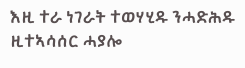እዚ ተራ ነገራት ተወሃሂዱ ንሓድሕዱ ዚተኣሳሰር ሓያሎ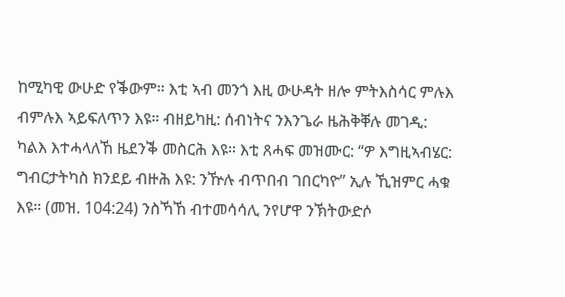ከሚካዊ ውሁድ የቕውም። እቲ ኣብ መንጎ እዚ ውሁዳት ዘሎ ምትእስሳር ምሉእ ብምሉእ ኣይፍለጥን እዩ። ብዘይካዚ: ሰብነትና ንእንጌራ ዜሕቅቐሉ መገዲ: ካልእ እተሓላለኸ ዜደንቕ መስርሕ እዩ። እቲ ጸሓፍ መዝሙር: “ዎ እግዚኣብሄር: ግብርታትካስ ክንደይ ብዙሕ እዩ: ንዅሉ ብጥበብ ገበርካዮ” ኢሉ ኺዝምር ሓቁ እዩ። (መዝ. 104:24) ንስኻኸ ብተመሳሳሊ ንየሆዋ ንኽትውድሶ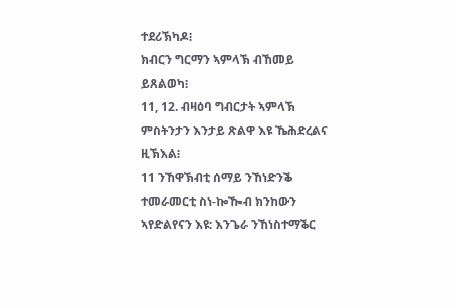ተደሪኽካዶ፧
ክብርን ግርማን ኣምላኽ ብኸመይ ይጸልወካ፧
11, 12. ብዛዕባ ግብርታት ኣምላኽ ምስትንታን እንታይ ጽልዋ እዩ ኼሕድረልና ዚኽእል፧
11 ንኸዋኽብቲ ሰማይ ንኸነድንቕ ተመራመርቲ ስነ-ኰዀብ ክንከውን ኣየድልየናን እዩ: እንጌራ ንኸነስተማቕር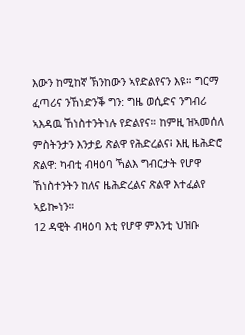እውን ከሚከኛ ኽንከውን ኣየድልየናን እዩ። ግርማ ፈጣሪና ንኸነድንቕ ግን: ግዜ ወሲድና ንግብሪ ኣእዳዉ ኸነስተንትነሉ የድልየና። ከምዚ ዝኣመሰለ ምስትንታን እንታይ ጽልዋ የሕድረልና፧ እዚ ዜሕድሮ ጽልዋ: ካብቲ ብዛዕባ ኻልእ ግብርታት የሆዋ ኸነስተንትን ከለና ዜሕድረልና ጽልዋ እተፈልየ ኣይኰነን።
12 ዳዊት ብዛዕባ እቲ የሆዋ ምእንቲ ህዝቡ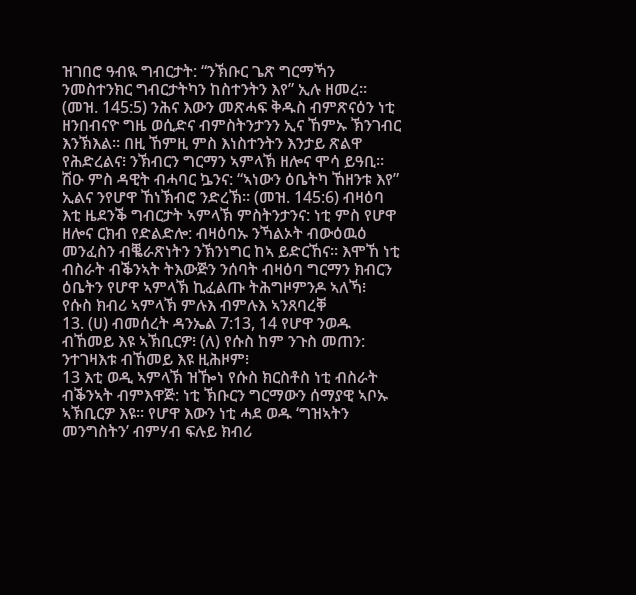ዝገበሮ ዓብዪ ግብርታት: “ንኽቡር ጌጽ ግርማኻን ንመስተንክር ግብርታትካን ከስተንትን እየ” ኢሉ ዘመረ። (መዝ. 145:5) ንሕና እውን መጽሓፍ ቅዱስ ብምጽናዕን ነቲ ዘንበብናዮ ግዜ ወሲድና ብምስትንታንን ኢና ኸምኡ ኽንገብር እንኽእል። በዚ ኸምዚ ምስ እነስተንትን እንታይ ጽልዋ የሕድረልና፧ ንኽብርን ግርማን ኣምላኽ ዘሎና ሞሳ ይዓቢ። ሽዑ ምስ ዳዊት ብሓባር ኴንና: “ኣነውን ዕቤትካ ኸዘንቱ እየ” ኢልና ንየሆዋ ኸነኽብሮ ንድረኽ። (መዝ. 145:6) ብዛዕባ እቲ ዜደንቕ ግብርታት ኣምላኽ ምስትንታንና: ነቲ ምስ የሆዋ ዘሎና ርክብ የድልድሎ: ብዛዕባኡ ንኻልኦት ብውዕዉዕ መንፈስን ብቘራጽነትን ንኽንነግር ከኣ ይድርኸና። እሞኸ ነቲ ብስራት ብቕንኣት ትእውጅን ንሰባት ብዛዕባ ግርማን ክብርን ዕቤትን የሆዋ ኣምላኽ ኪፈልጡ ትሕግዞምንዶ ኣለኻ፧
የሱስ ክብሪ ኣምላኽ ምሉእ ብምሉእ ኣንጸባረቐ
13. (ሀ) ብመሰረት ዳንኤል 7:13, 14 የሆዋ ንወዱ ብኸመይ እዩ ኣኽቢርዎ፧ (ለ) የሱስ ከም ንጉስ መጠን: ንተገዛእቱ ብኸመይ እዩ ዚሕዞም፧
13 እቲ ወዲ ኣምላኽ ዝዀነ የሱስ ክርስቶስ ነቲ ብስራት ብቕንኣት ብምእዋጅ: ነቲ ኽቡርን ግርማውን ሰማያዊ ኣቦኡ ኣኽቢርዎ እዩ። የሆዋ እውን ነቲ ሓደ ወዱ ‘ግዝኣትን መንግስትን’ ብምሃብ ፍሉይ ክብሪ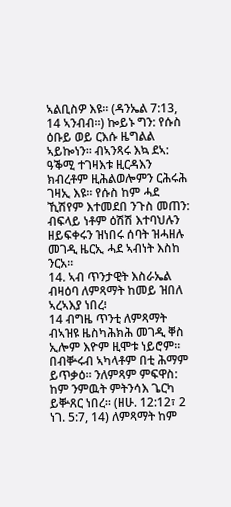ኣልቢስዎ እዩ። (ዳንኤል 7:13, 14 ኣንብብ።) ኰይኑ ግን: የሱስ ዕቡይ ወይ ርእሱ ዜግልል ኣይኰነን። ብኣንጻሩ እኳ ደኣ: ዓቕሚ ተገዛእቱ ዚርዳእን ክብረቶም ዚሕልወሎምን ርሕሩሕ ገዛኢ እዩ። የሱስ ከም ሓደ ኺሽየም እተመደበ ንጉስ መጠን: ብፍላይ ነቶም ዕሽሽ እተባህሉን ዘይፍቀሩን ዝነበሩ ሰባት ዝሓዘሉ መገዲ ዜርኢ ሓደ ኣብነት እስከ ንርአ።
14. ኣብ ጥንታዊት እስራኤል ብዛዕባ ለምጻማት ከመይ ዝበለ ኣረኣእያ ነበረ፧
14 ብግዜ ጥንቲ ለምጻማት ብኣዝዩ ዜስካሕክሕ መገዲ ቐስ ኢሎም እዮም ዚሞቱ ነይሮም። በብቝሩብ ኣካላቶም በቲ ሕማም ይጥቃዕ። ንለምጻም ምፍዋስ: ከም ንምዉት ምትንሳእ ጌርካ ይቝጸር ነበረ። (ዘሁ. 12:12፣ 2 ነገ. 5:7, 14) ለምጻማት ከም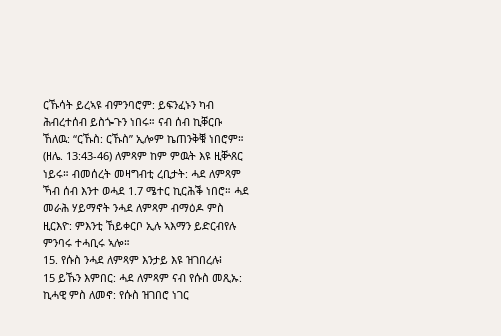ርኹሳት ይረኣዩ ብምንባሮም: ይፍንፈኑን ካብ ሕብረተሰብ ይስጐጉን ነበሩ። ናብ ሰብ ኪቐርቡ ኸለዉ: “ርኹስ: ርኹስ” ኢሎም ኬጠንቅቑ ነበሮም። (ዘሌ. 13:43-46) ለምጻም ከም ምዉት እዩ ዚቝጸር ነይሩ። ብመሰረት መዛግብቲ ረቢታት: ሓደ ለምጻም ኻብ ሰብ እንተ ወሓደ 1.7 ሜተር ኪርሕቕ ነበሮ። ሓደ መራሕ ሃይማኖት ንሓደ ለምጻም ብማዕዶ ምስ ዚርእዮ: ምእንቲ ኸይቀርቦ ኢሉ ኣእማን ይድርብየሉ ምንባሩ ተሓቢሩ ኣሎ።
15. የሱስ ንሓደ ለምጻም እንታይ እዩ ዝገበረሉ፧
15 ይኹን እምበር: ሓደ ለምጻም ናብ የሱስ መጺኡ: ኪሓዊ ምስ ለመኖ: የሱስ ዝገበሮ ነገር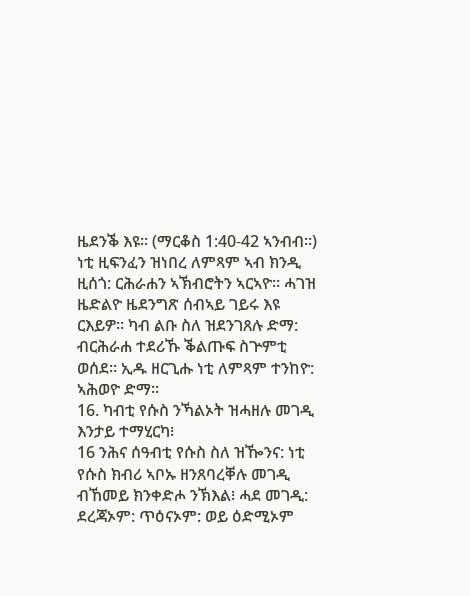ዜደንቕ እዩ። (ማርቆስ 1:40-42 ኣንብብ።) ነቲ ዚፍንፈን ዝነበረ ለምጻም ኣብ ክንዲ ዚሰጎ: ርሕራሐን ኣኽብሮትን ኣርኣዮ። ሓገዝ ዜድልዮ ዜደንግጽ ሰብኣይ ገይሩ እዩ ርእይዎ። ካብ ልቡ ስለ ዝደንገጸሉ ድማ: ብርሕራሐ ተደሪኹ ቕልጡፍ ስጕምቲ ወሰደ። ኢዱ ዘርጊሑ ነቲ ለምጻም ተንከዮ: ኣሕወዮ ድማ።
16. ካብቲ የሱስ ንኻልኦት ዝሓዘሉ መገዲ እንታይ ተማሂርካ፧
16 ንሕና ሰዓብቲ የሱስ ስለ ዝዀንና: ነቲ የሱስ ክብሪ ኣቦኡ ዘንጸባረቐሉ መገዲ ብኸመይ ክንቀድሖ ንኽእል፧ ሓደ መገዲ: ደረጃኦም: ጥዕናኦም: ወይ ዕድሚኦም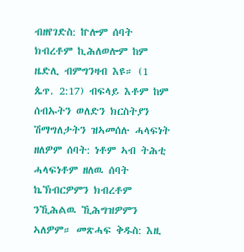ብዘየገድስ: ኵሎም ሰባት ክብረቶም ኪሕለወሎም ከም ዜድሊ ብምግንዛብ እዩ። (1 ጴጥ. 2:17) ብፍላይ እቶም ከም ሰብኡትን ወለድን ክርስትያን ሽማግለታትን ዝኣመሰሉ ሓላፍነት ዘለዎም ሰባት: ነቶም ኣብ ትሕቲ ሓላፍነቶም ዘለዉ ሰባት ኬኽብርዎምን ክብረቶም ንኺሕልዉ ኺሕግዝዎምን ኣለዎም። መጽሓፍ ቅዱስ: እዚ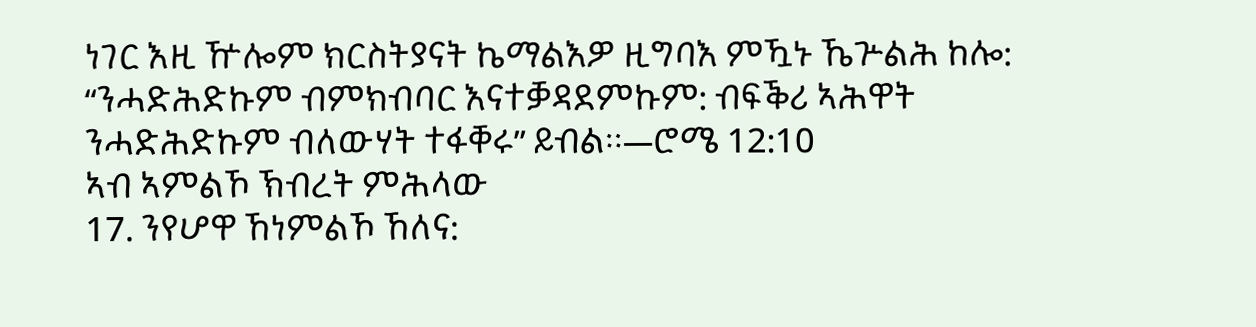ነገር እዚ ዅሎም ክርስትያናት ኬማልእዎ ዚግባእ ምዃኑ ኼጕልሕ ከሎ: “ንሓድሕድኩም ብምክብባር እናተቓዳደምኩም: ብፍቕሪ ኣሕዋት ንሓድሕድኩም ብለውሃት ተፋቐሩ” ይብል።—ሮሜ 12:10
ኣብ ኣምልኾ ኽብረት ምሕላው
17. ንየሆዋ ኸነምልኾ ኸለና: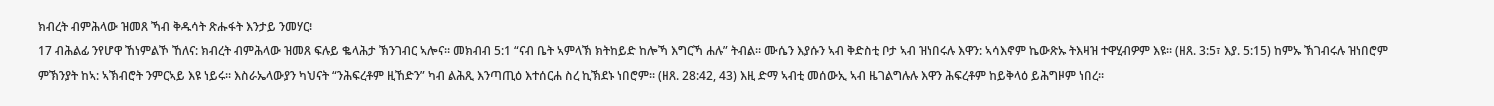ክብረት ብምሕላው ዝመጸ ኻብ ቅዱሳት ጽሑፋት እንታይ ንመሃር፧
17 ብሕልፊ ንየሆዋ ኸነምልኾ ኸለና: ክብረት ብምሕላው ዝመጸ ፍሉይ ቈላሕታ ኽንገብር ኣሎና። መክብብ 5:1 “ናብ ቤት ኣምላኽ ክትከይድ ከሎኻ እግርኻ ሐሉ” ትብል። ሙሴን እያሱን ኣብ ቅድስቲ ቦታ ኣብ ዝነበሩሉ እዋን: ኣሳእኖም ኬውጽኡ ትእዛዝ ተዋሂብዎም እዩ። (ዘጸ. 3:5፣ እያ. 5:15) ከምኡ ኽገብሩሉ ዝነበሮም ምኽንያት ከኣ: ኣኽብሮት ንምርኣይ እዩ ነይሩ። እስራኤላውያን ካህናት “ንሕፍረቶም ዚኸድን” ካብ ልሕጺ እንጣጢዕ እተሰርሐ ስረ ኪኽደኑ ነበሮም። (ዘጸ. 28:42, 43) እዚ ድማ ኣብቲ መሰውኢ ኣብ ዜገልግሉሉ እዋን ሕፍረቶም ከይቅላዕ ይሕግዞም ነበረ።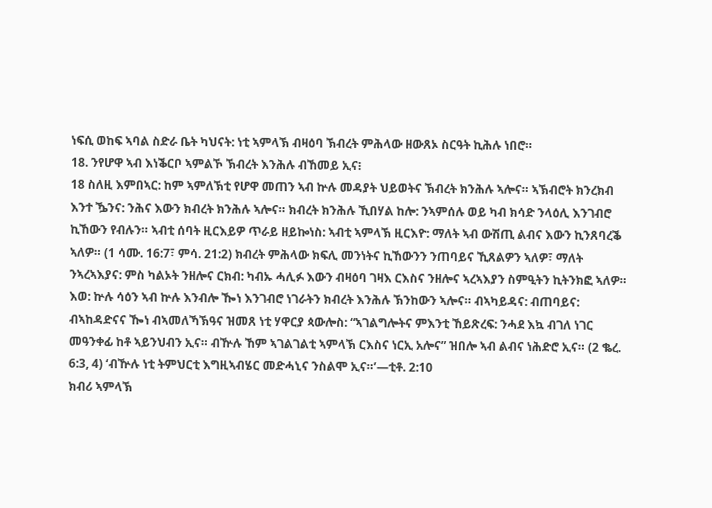ነፍሲ ወከፍ ኣባል ስድራ ቤት ካህናት: ነቲ ኣምላኽ ብዛዕባ ኽብረት ምሕላው ዘውጸኦ ስርዓት ኪሕሉ ነበሮ።
18. ንየሆዋ ኣብ እነቕርቦ ኣምልኾ ኽብረት እንሕሉ ብኸመይ ኢና፧
18 ስለዚ እምበኣር: ከም ኣምለኽቲ የሆዋ መጠን ኣብ ኵሉ መዳያት ህይወትና ኽብረት ክንሕሉ ኣሎና። ኣኽብሮት ክንረክብ እንተ ዄንና: ንሕና እውን ክብረት ክንሕሉ ኣሎና። ክብረት ክንሕሉ ኺበሃል ከሎ: ንኣምሰሉ ወይ ካብ ክሳድ ንላዕሊ እንገብሮ ኪኸውን የብሉን። ኣብቲ ሰባት ዚርእይዎ ጥራይ ዘይኰነስ: ኣብቲ ኣምላኽ ዚርእዮ: ማለት ኣብ ውሽጢ ልብና እውን ኪንጸባረቕ ኣለዎ። (1 ሳሙ. 16:7፣ ምሳ. 21:2) ክብረት ምሕላው ክፍሊ መንነትና ኪኸውንን ንጠባይና ኺጸልዎን ኣለዎ፣ ማለት ንኣረኣእያና: ምስ ካልኦት ንዘሎና ርክብ: ካብኡ ሓሊፉ እውን ብዛዕባ ገዛእ ርእስና ንዘሎና ኣረኣእያን ስምዒትን ኪትንክፎ ኣለዎ። እወ: ኵሉ ሳዕን ኣብ ኵሉ እንብሎ ዀነ እንገብሮ ነገራትን ክብረት እንሕሉ ኽንከውን ኣሎና። ብኣካይዳና: ብጠባይና: ብኣከዳድናና ዀነ ብኣመለኻኽዓና ዝመጸ ነቲ ሃዋርያ ጳውሎስ: “ኣገልግሎትና ምእንቲ ኸይጽረፍ: ንሓደ እኳ ብገለ ነገር መዓንቀፊ ከቶ ኣይንህብን ኢና። ብዅሉ ኸም ኣገልገልቲ ኣምላኽ ርእስና ነርኢ አሎና” ዝበሎ ኣብ ልብና ነሕድሮ ኢና። (2 ቈረ. 6:3, 4) ‘ብዅሉ ነቲ ትምህርቲ እግዚኣብሄር መድሓኒና ንስልሞ ኢና።’—ቲቶ. 2:10
ክብሪ ኣምላኽ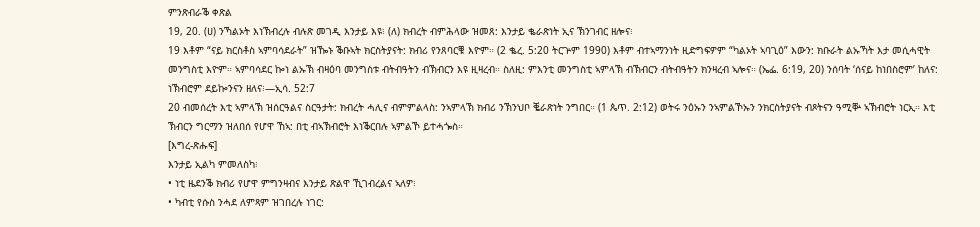ምንጽብራቕ ቀጽል
19, 20. (ሀ) ንኻልኦት እነኽብረሉ ብሉጽ መገዲ እንታይ እዩ፧ (ለ) ክብረት ብምሕላው ዝመጸ: እንታይ ቈራጽነት ኢና ኽንገብር ዘሎና፧
19 እቶም “ናይ ክርስቶስ ኣምባሳደራት” ዝዀኑ ቕቡኣት ክርስትያናት: ክብሪ የንጸባርቑ እዮም። (2 ቈረ. 5:20 ትርጕም 1990) እቶም ብተኣማንነት ዚድግፍዎም “ካልኦት ኣባጊዕ” እውን: ክቡራት ልኡኻት እታ መሲሓዊት መንግስቲ እዮም። ኣምባሳደር ኰነ ልኡኽ ብዛዕባ መንግስቱ ብትብዓትን ብኽብርን እዩ ዚዛረብ። ስለዚ: ምእንቲ መንግስቲ ኣምላኽ ብኽብርን ብትብዓትን ክንዛረብ ኣሎና። (ኤፌ. 6:19, 20) ንሰባት ‘ሰናይ ከነበስሮም’ ከለና: ነኽብሮም ደይኰንናን ዘለና፧—ኢሳ. 52:7
20 ብመሰረት እቲ ኣምላኽ ዝሰርዓልና ስርዓታት: ክብረት ሓሊና ብምምልላስ: ንኣምላኽ ክብሪ ንኽንህቦ ቘራጽነት ንግበር። (1 ጴጥ. 2:12) ወትሩ ንዕኡን ንኣምልኾኡን ንክርስትያናት ብጾትናን ዓሚቝ ኣኽብሮት ነርኢ። እቲ ኽብርን ግርማን ዝለበሰ የሆዋ ኸኣ: በቲ ብኣኽብሮት እነቕርበሉ ኣምልኾ ይተሓጐስ።
[እግረ-ጽሑፍ]
እንታይ ኢልካ ምመለስካ፧
• ነቲ ዜደንቕ ክብሪ የሆዋ ምግንዛብና እንታይ ጽልዋ ኺገብረልና ኣለዎ፧
• ካብቲ የሱስ ንሓደ ለምጻም ዝገበረሉ ነገር: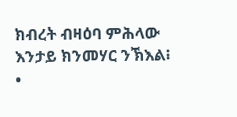ክብረት ብዛዕባ ምሕላው እንታይ ክንመሃር ንኽእል፧
•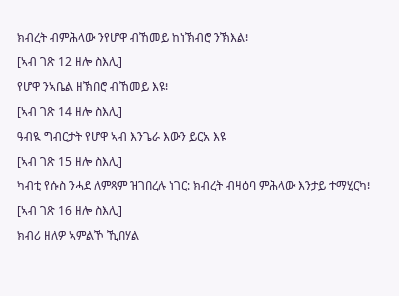ክብረት ብምሕላው ንየሆዋ ብኸመይ ከነኽብሮ ንኽእል፧
[ኣብ ገጽ 12 ዘሎ ስእሊ]
የሆዋ ንኣቤል ዘኽበሮ ብኸመይ እዩ፧
[ኣብ ገጽ 14 ዘሎ ስእሊ]
ዓብዪ ግብርታት የሆዋ ኣብ እንጌራ እውን ይርአ እዩ
[ኣብ ገጽ 15 ዘሎ ስእሊ]
ካብቲ የሱስ ንሓደ ለምጻም ዝገበረሉ ነገር: ክብረት ብዛዕባ ምሕላው እንታይ ተማሂርካ፧
[ኣብ ገጽ 16 ዘሎ ስእሊ]
ክብሪ ዘለዎ ኣምልኾ ኺበሃል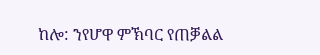ከሎ: ንየሆዋ ምኽባር የጠቓልል